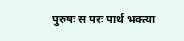पुरुषः स परः पार्थ भक्त्या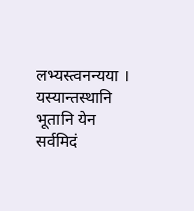लभ्यस्त्वनन्यया । यस्यान्तस्थानि भूतानि येन सर्वमिदं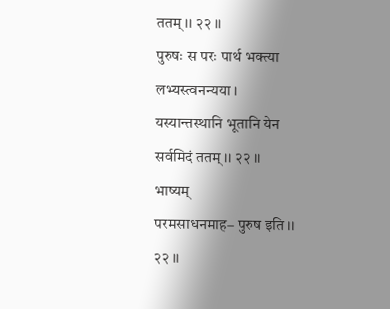ततम् ।। २२ ।।
पुरुषः स परः पार्थ भक्त्या लभ्यस्त्वनन्यया ।
यस्यान्तस्थानि भूतानि येन सर्वमिदं ततम् ।। २२ ।।
भाष्यम्
परमसाधनमाह– पुरुष इति ।। २२ ।।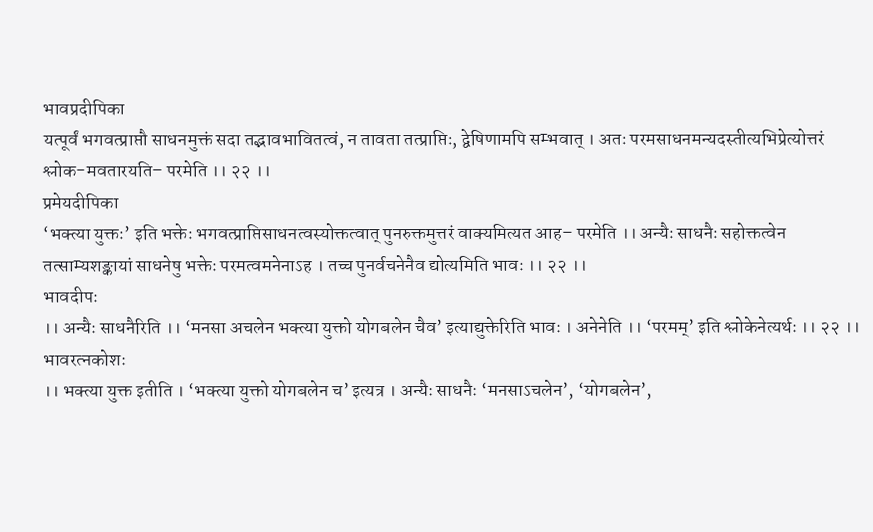भावप्रदीपिका
यत्पूर्वं भगवत्प्राप्तौ साधनमुक्तं सदा तद्भावभावितत्वं, न तावता तत्प्राप्तिः, द्वेषिणामपि सम्भवात् । अतः परमसाधनमन्यदस्तीत्यभिप्रेत्योत्तरं श्लोक-मवतारयति– परमेति ।। २२ ।।
प्रमेयदीपिका
‘भक्त्या युक्तः’ इति भक्तेः भगवत्प्राप्तिसाधनत्वस्योक्तत्वात् पुनरुक्तमुत्तरं वाक्यमित्यत आह– परमेति ।। अन्यैः साधनैः सहोक्तत्वेन तत्साम्यशङ्कायां साधनेषु भक्तेः परमत्वमनेनाऽह । तच्च पुनर्वचनेनैव द्योत्यमिति भावः ।। २२ ।।
भावदीपः
।। अन्यैः साधनैरिति ।। ‘मनसा अचलेन भक्त्या युक्तो योगबलेन चैव’ इत्याद्युक्तेरिति भावः । अनेनेति ।। ‘परमम्’ इति श्लोकेनेत्यर्थः ।। २२ ।।
भावरत्नकोशः
।। भक्त्या युक्त इतीति । ‘भक्त्या युक्तो योगबलेन च’ इत्यत्र । अन्यैः साधनैः ‘मनसाऽचलेन’, ‘योगबलेन’,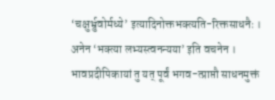‘चक्षुर्भ्रुवोर्मध्ये’ इत्यादिनोक्तभक्त्यति-रिक्तसाधनैः । अनेन ‘भक्त्या लभ्यस्त्वनन्यया’ इति वचनेन । भावप्रदीपिकायां तु यत् पूर्वं भगव-त्प्राप्तौ साधनमुक्तं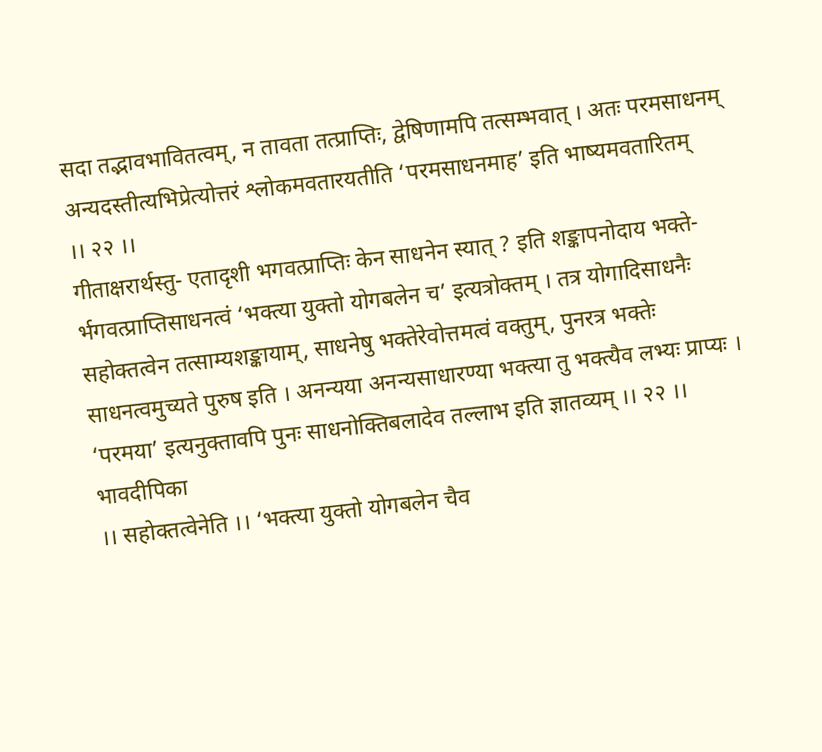सदा तद्भावभावितत्वम्, न तावता तत्प्राप्तिः, द्वेषिणामपि तत्सम्भवात् । अतः परमसाधनम् अन्यदस्तीत्यभिप्रेत्योत्तरं श्लोकमवतारयतीति ‘परमसाधनमाह’ इति भाष्यमवतारितम्
।। २२ ।।
गीताक्षरार्थस्तु- एतादृशी भगवत्प्राप्तिः केन साधनेन स्यात् ? इति शङ्कापनोदाय भक्ते-र्भगवत्प्राप्तिसाधनत्वं ‘भक्त्या युक्तो योगबलेन च’ इत्यत्रोक्तम् । तत्र योगादिसाधनैः सहोक्तत्वेन तत्साम्यशङ्कायाम्, साधनेषु भक्तेरेवोत्तमत्वं वक्तुम्, पुनरत्र भक्तेः साधनत्वमुच्यते पुरुष इति । अनन्यया अनन्यसाधारण्या भक्त्या तु भक्त्यैव लभ्यः प्राप्यः । ‘परमया’ इत्यनुक्तावपि पुनः साधनोक्तिबलादेव तल्लाभ इति ज्ञातव्यम् ।। २२ ।।
भावदीपिका
।। सहोक्तत्वेनेति ।। ‘भक्त्या युक्तो योगबलेन चैव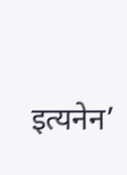इत्यनेन’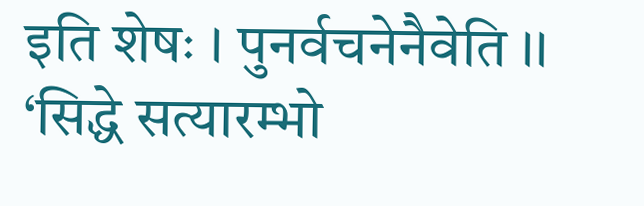इति शेषः । पुनर्वचनेनैवेति ।। ‘सिद्धे सत्यारम्भो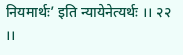नियमार्थः’ इति न्यायेनेत्यर्थः ।। २२ ।।